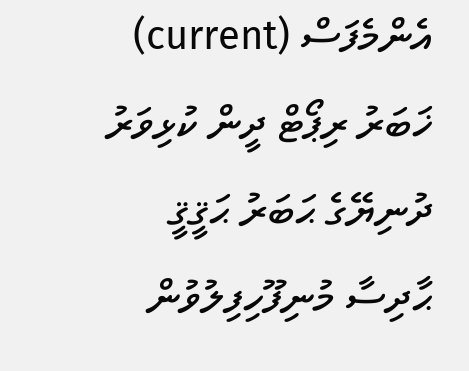އެންމެފަސް (current) ޚަބަރު ރިޕޯޓް ދީން ކުޅިވަރު ދުނިޔޭގެ ޙަބަރު ޙަޤީޤީ ޙާދިސާ މުނިފޫހިފިލުވުން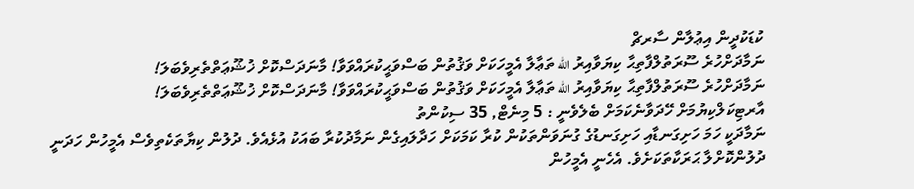ކުޑަކުދީން އިޢުލާން ސާރޗް
ނަމާދަށްހުރެ ސޫރަތުލްފާތިޙާ ކިޔަވާއިރު الله ތަޢާލާ އެމީހަކަށް ވަޤުތުން ބަސްވަޙީކުރައްވަވާ! މާނަދަސްކޮށް ޚުޝޫޢަތްތެރިވެބަލަ!
ނަމާދަށްހުރެ ސޫރަތުލްފާތިޙާ ކިޔަވާއިރު الله ތަޢާލާ އެމީހަކަށް ވަޤުތުން ބަސްވަޙީކުރައްވަވާ! މާނަދަސްކޮށް ޚުޝޫޢަތްތެރިވެބަލަ!
އާރޓިކަލްކިޔުމަށް ހޭދަވާނެކަމަށް ބެލެވެނީ : 5 މިނެޓް, 35 ސިކުންތު
ނަމާދަކީ ހަމަ ހަށިގަނޑާއި ހަށިގަނޑުގެ ގުނަވަންތަކުން ކުރާ ކަމަކަށް ހަދާލައިގެން ނަމާދުކުރާ ބައަކު އުޅެއެވެ. ދުލުން ކިޔާތަކެތިވެސް އެމީހުން ހަދަނީ ދުލުންކޮށްލާ ޙަރަކާތަކަށެވެ. އެހެނީ އެމީހުން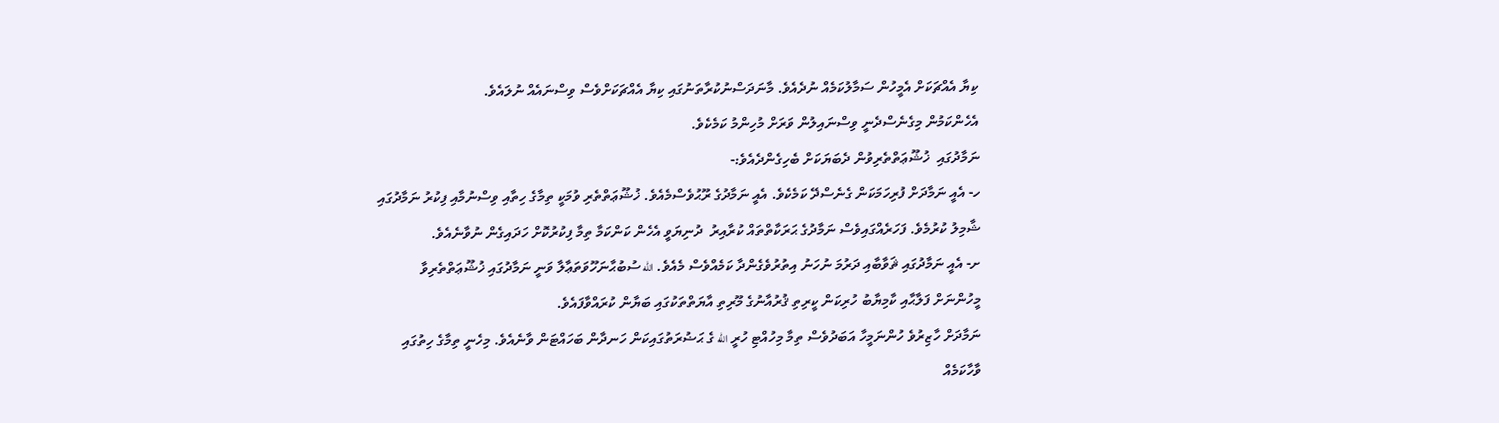ކިޔާ އެއްޗަކަށް އެމީހުން ސަމާލުކަމެއް ނުދެއެވެ. މާނަދަސްނުކުރާތަނުގައި ކިޔާ އެއްޗަކަށްވެސް ވިސްނައެއް ނުލައެވެ.
އެހެންކަމުން މިގެނެސްދެނީ ވިސްނައިލުން ވަރަށް މުހިންމު ކަމެކެވެ.
ނަމާދުގައި  ޚުޝޫޢަތްތެރިވުން ދެބަޔަކަށް ބެހިގެންދެއެވެ:-
ހ- އެއީ ނަމާދަށް ފުރިހަމަކަން ގެނެސްދޭ ކަމެކެވެ. އެއީ ނަމާދުގެ ރޫޙުވެސްމެއެވެ. ޚުޝޫޢަތްތެރި ވުމަކީ ތިމާގެ ހިތާއި ވިސްނުމާއި ފިކުރު ނަމާދުގައި ޝާމިލު ކުރުމެވެ. ފަހަރެއްގައިވެސް ނަމާދުގެ ޙަރަކާތްތައް ކުރާއިރު  ދުނިޔަވީ އެހެން ކަންކަމާ ތިމާ ފިކުރުކޮށް ހަދައިގެން ނުވާނެއެވެ.
ށ- އެއީ ނަމާދުގައި ޘަވާބާއި ދަރުމަ ނުހަނު އިތުރުވެގެންދާ ކަމެއްވެސް މެއެވެ. الله ސުބުޙާނަހޫވަތަޢާލާ ވަނީ ނަމާދުގައި ޚުޝޫޢަތްތެރިވާ މީހުންނަށް ފަލާޙާއި ކާމިޔާބު ހުރިކަން ކީރިތި ޤުރުއާނުގެ މޫރިތި އާޔަތްތަކުގައި ބަޔާން ކުރައްވާފައެވެ.
ނަމާދަށް ހާޒިރުވެ ހުންނަމީހާ އަބަދުވެސް ތިމާ މިހުއްޓި ހުރީ الله ގެ ޙަޟުރަތުގައިކަން ހަނދާން ބަހައްޓަން ވާނެއެވެ. މިހެނީ ތިމާގެ ހިތުގައި ވާހާކަމެއް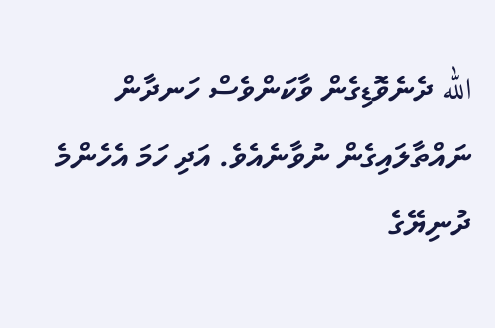الله ދެނެވޮޑިގެން ވާކަންވެސް ހަނދާން ނައްތާލައިގެން ނުވާނެއެވެ. އަދި ހަމަ އެހެންމެ ދުނިޔޭގެ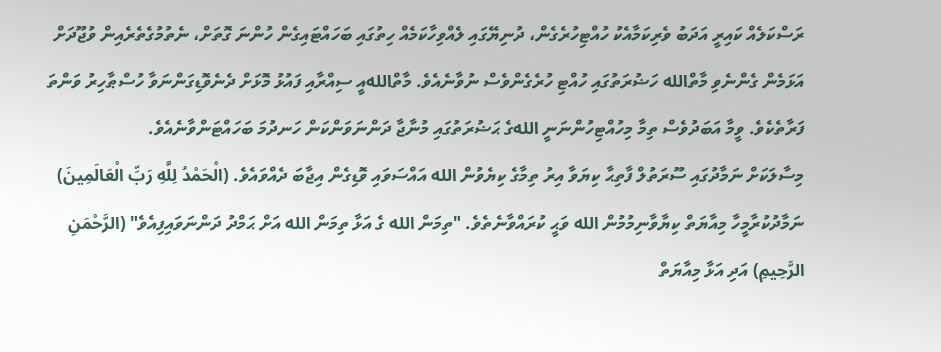ރަސްކަލެއް ކައިރީ އަދަބު ވެރިކަމާއެކު ހުއްޓިހުރެގެން، ދުނިޔޭގައި ލެއްވިހާކަމެއް ހިތުގައި ބަހައްޓައިގެން ހުންނަ ގޮތަށް، ނެތުމުގެތެރެއިން ވުޖޫދަށް އަޅަމެން ގެންނެވި މާތްالله ހަޟުރަތުގައި ހުއްޓި ހުރެގެންވެސް ނުވާނެއެވެ. މާތްاللهއީ ސިއްރާއި ފައުޅު މޮޅަށް ދެނެވޮޑިގަންނަވާ ހުސްޠާހިރު ވަންތަ ފަރާތެކެވެ. ވީމާ އަބަދުވެސް ތިމާ މިހުއްޓިހުންނަނީ اللهގެ ޙަޟުރަތުގައި މުނާޖާ ދަންނަވަންކަން ހަނދުމަ ބަހައްޓަންވާނެއެވެ.
މިސާލަކަށް ނަމާދުގައި ސޫރަތުލް ފާތިޙާ ކިޔަވާ އިރު ތިމާގެ ކިޔެވުން الله އައްސަވައި ވޮޑިގެން އިޖާބަ ދެއްވައެވެ. (الْحَمْدُ لِلَّهِ رَبِّ الْعَالَمِينَ) ނަމާދުކުރާމީހާ މިއާޔަތް ކިޔާވާނިމުމުން الله ވަޙީ ކުރައްވާނެތެވެ. "ތިމަން الله ގެ އަޅާ ތިމަން الله އަށް ޙަމްދު ދަންނަވައިފިއެވެ" (الرَّحْمَنِ الرَّحِيمِ) އަދި އަޅާ މިއާޔަތް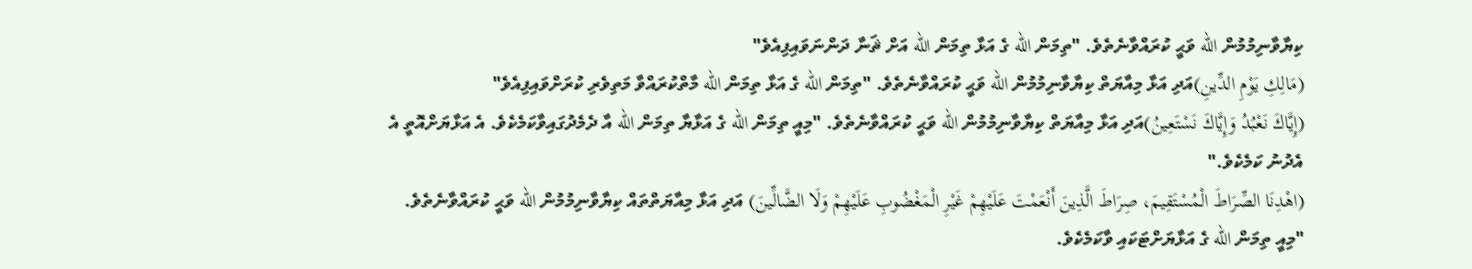ކިޔާވާނިމުމުން الله ވަޙީ ކުރައްވާނެތެވެ. "ތިމަން الله ގެ އަޅާ ތިމަން الله އަށް ޘަނާ ދަންނަވައިފިއެވެ"
(مَالِكِ يَوْمِ الدِّينِ)އަދި އަޅާ މިއާޔަތް ކިޔާވާނިމުމުން الله ވަޙީ ކުރައްވާނެތެވެ. "ތިމަން الله ގެ އަޅާ ތިމަން الله މާތްކުރައްވާ މަތިވެރި ކުރަށްވައިފިއެވެ"
(إِيَّاكَ نَعْبُدُ وَإِيَّاكَ نَسْتَعِينُ)އަދި އަޅާ މިއާޔަތް ކިޔާވާނިމުމުން الله ވަޙީ ކުރައްވާނެތެވެ. "މިއީ ތިމަން الله ގެ އަޅާޔާ ތިމަން الله އާ ދެމެދުގައިވާކަމެކެވެ. އެ އަޅާޔަށްއޮތީ އެ އެދުނު ކަމެކެވެ."
(اهْدِنَا الصِّرَاطَ الْمُسْتَقِيمَ، صِرَاطَ الَّذِينَ أَنْعَمْتَ عَلَيْهِمْ غَيْرِ الْمَغْضُوبِ عَلَيْهِمْ وَلَا الضَّالِّينَ) އަދި އަޅާ މިއާޔަތްތައް ކިޔާވާނިމުމުން الله ވަޙީ ކުރައްވާނެތެވެ. "މިއީ ތިމަން الله ގެ އަޅާޔަށްޓަކައި ވާކަމެކެވެ.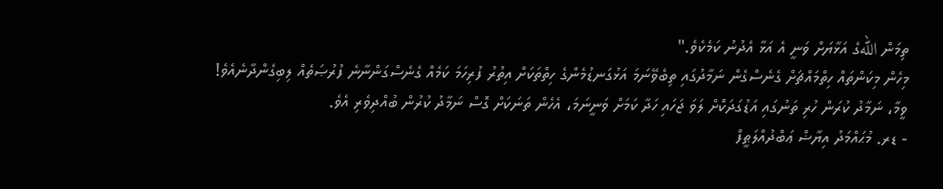ތިމަން اللهގެ އަޅާޔަށް ވަނީ އެ އަޅާ އެދުނު ކަމެކެވެ."
މިހެން މިކަންތައް ހިތްމައްޗަށް ގެނެސްގެން ނަމާދުގައި ތިބެވޭނަމަ އަޅުގަނޑުމެންގެ ހިތްތަކަށް އިތުރު ފުރިހަމަ ކަމެއް ގެނެސްގަންނާނެ ފުރުޞަތެއް ލިބިގެންދާނެއެވެ!
ވީމާ، ނަމާދު ކުރަން ހުރި ތަނުގައި އަޑުގަދަކޮށް ލަވަ ޖަހައި ހަދާ ކަމަށް ވަނީނަމަ، އެހެން ތަނަކަށް ގޮސް ނަމާދު ކުރުން ބުއްދިވެރި އެވެ.
- ޑރ. މުޙައްމަދު އިޔާޟް ޢަބްދުއްލަޠީފް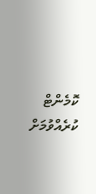ކޮމެންޓް ކުރެއްވުމަށް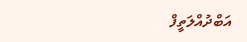އަބްދުއްލަތީފް